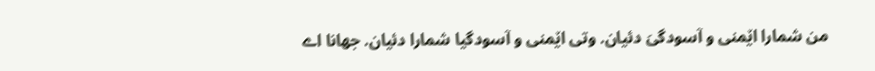من شمارا اێمنی و آسودگیَ دئیان. وتی اێمنی و آسودگیا شمارا دئیان. جهانا اے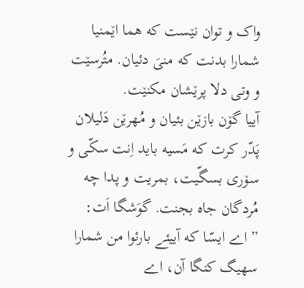واک و توان نێست که هما اێمنیا شمارا بدنت که منیَ دئیان. متُرسێت و وتی دلا پرێشان مکنێت.
آییا گۆن بازێن بئیان و مُهرێن دَلیلان پَدّر کرت که مَسیه باید اِنت سکّی و سۆری بسگّیت، بمریت و پدا چه مُردگان جاه بجنت. گوَشگا اَت: ”اے ایسّا که آییئے بارئوا من شمارا سهیگ کنگا آن، اے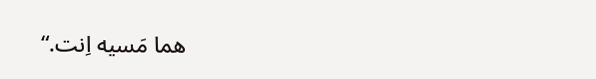هما مَسیه اِنت.“